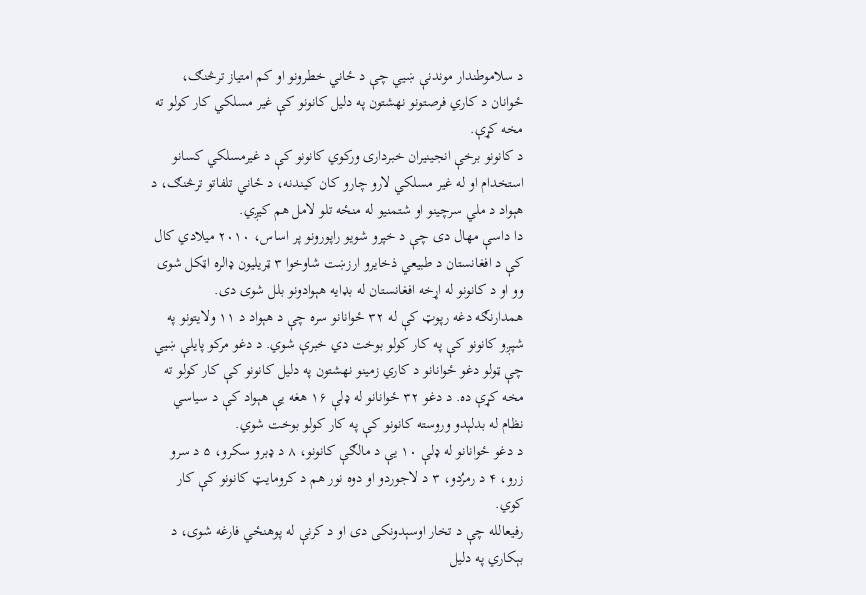د سلاموطندار موندنې ښيي چې د ځاني خطرونو او کم امتیاز ترڅنګ، ځوانان د کاري فرصتونو نهشتون په دلیل کانونو کې غیر مسلکي کار کولو ته مخه کړې.
د کانونو برخې انجینیران خبرداری ورکوي کانونو کې د غیرمسلکي کسانو استخدام او له غیر مسلکي لارو چارو کان کیندنه، د ځاني تلفاتو ترڅنګ، د هېواد د ملي سرچینو او شتمنیو له منځه تلو لامل هم کیږي.
دا داسې مهال دی چې د خپرو شویو راپورونو پر اساس، ۲۰۱۰ میلادي کال کې د افغانستان د طبیعي ذخایرو ارزښت شاوخوا ۳ ټریلیون ډالره اټکل شوی وو او د کانونو له اړخه افغانستان له بډایه هېوادونو بلل شوی دی.
همدارنګه دغه رپوټ کې له ۳۲ ځوانانو سره چې د هېواد د ۱۱ ولایتونو په شپږو کانونو کې په کار کولو بوخت دي خبرې شوي. د دغو مرکو پایلې ښيي چې ټولو دغو ځوانانو د کاري زمینو نهشتون په دلیل کانونو کې کار کولو ته مخه کړې ده. د دغو ۳۲ ځوانانو له ډلې ۱۶ هغه یې هېواد کې د سیاسي نظام له بدلېدو وروسته کانونو کې په کار کولو بوخت شوي.
د دغو ځوانانو له ډلې ۱۰ یې د مالګې کانونو، ۸ د ډبرو سکرو، ۵ د سرو زرو، ۴ د رمرُدو، ۳ د لاجوردو او دوه نور هم د کرومایټ کانونو کې کار کوي.
رفیعالله چې د تخار اوسېدونکی دی او د کرنې له پوهنځي فارغه شوی، د بېکاري په دلیل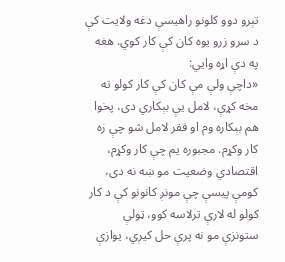تېرو دوو کلونو راهیسې دغه ولایت کې د سرو زرو یوه کان کې کار کوي. هغه په دې اړه وايي:
«داچې ولې مې کان کې کار کولو ته مخه کړې، لامل یې بېکاري دی، پخوا هم بېکاره وم او فقر لامل شو چې زه کار وکړم. مجبوره یم چې کار وکړم، اقتصادي وضعیت مو ښه نه دی، کومې پیسې چې مونږ کانونو کې د کار کولو له لارې ترلاسه کوو، ټولې ستونزې مو نه پرې حل کیږي، یوازې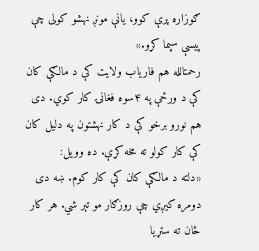ګوزاره پرې کوو، یانې مونږ نهشو کولی چې پیسې سپما کړو.»
رحمتالله هم فاریاب ولایت کې د مالګې کان کې د ورځې په ۴سوه فغانۍ کار کوي. دی هم نورو برخو کې د کار نهشتون په دلیل کان کې کار کولو ته مخه کړې. ده وویل:
«دلته د مالګې کان کې کار کوم. ښه دی دومره کیږي چې روزګار مو تېر شي. هر کار ځان ته ستړیا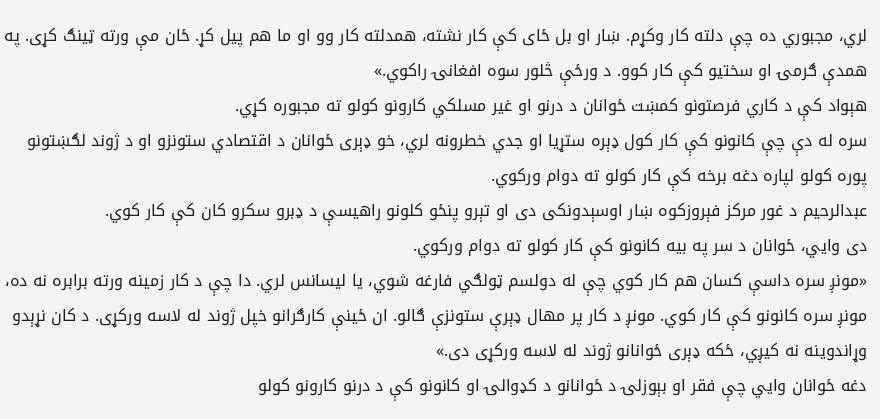لري، مجبوري ده چې دلته کار وکړم. ښار او بل ځای کې کار نشته، همدلته کار وو او ما هم پیل کړ. ځان مې ورته ټینګ کړی. په همدې ګرمۍ او سختیو کې کار کوو. د ورځې څلور سوه افغانۍ راکوي.»
هېواد کې د کاري فرصتونو کمښت ځوانان د درنو او غیر مسلکي کارونو کولو ته مجبوره کړي.
سره له دې چې کانونو کې کار کول ډېره ستړیا او جدي خطرونه لري، خو ډېری ځوانان د اقتصادي ستونزو او د ژوند لګښتونو پوره کولو لپاره دغه برخه کې کار کولو ته دوام ورکوي.
عبدالرحیم د غور مرکز فېروزکوه ښار اوسېدونکی دی او تېرو پنځو کلونو راهیسې د ډبرو سکرو کان کې کار کوي.
دی وايي، ځوانان د سر په بیه کانونو کې کار کولو ته دوام ورکوي.
«مونږ سره داسې کسان هم کار کوي چې له دولسم ټولګي فارغه شوي، یا لیسانس لري. دا چې د کار زمینه ورته برابره نه ده، مونږ سره کانونو کې کار کوي. مونږ د کار پر مهال ډېرې ستونزې ګالو. ان ځینې کارګرانو خپل ژوند له لاسه ورکړی. د کان نړېدو وړاندوینه نه کیږي، ځکه ډېری ځوانانو ژوند له لاسه ورکړی دی.»
دغه ځوانان وايي چې فقر او بېوزلۍ د ځوانانو د کډوالۍ او کانونو کې د درنو کارونو کولو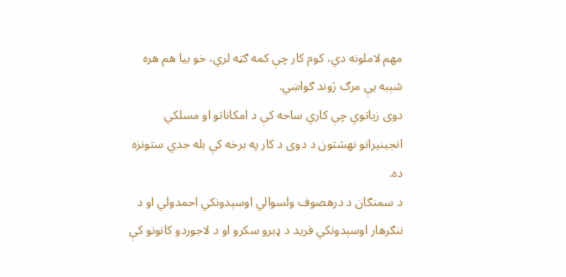مهم لاملونه دي، کوم کار چې کمه ګټه لري، خو بیا هم هره شېبه یې مرګ ژوند ګواښي.
دوی زیاتوي چې کاري ساحه کې د امکاناتو او مسلکي انجینیرانو نهشتون د دوی د کار په برخه کې بله جدي ستونزه ده.
د سمنګان د درهصوف ولسوالي اوسېدونکي احمدولي او د ننګرهار اوسېدونکي فرید د ډبرو سکرو او د لاجوردو کانونو کې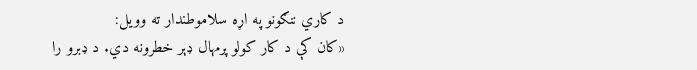د کاري ننګونو په اړه سلاموطندار ته وویل:
«کان کې د کار کولو پرمهال ډېر خطرونه دي. د ډبرو را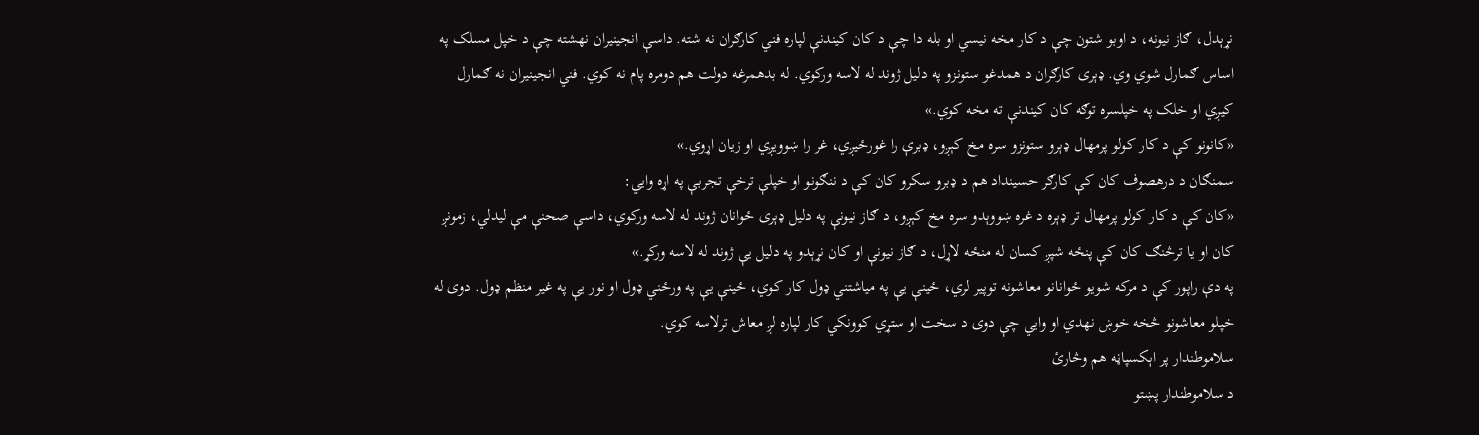نړېدل، ګاز نیونه، د اوبو شتون چې د کار مخه نیسي او بله دا چې د کان کیندنې لپاره فني کارګران نه شته. داسې انجینیران نهشته چې د خپل مسلک په اساس ګمارل شوي وي. ډېری کارګران د همدغو ستونزو په دلیل ژوند له لاسه ورکوي. له بدهمرغه دولت هم دومره پام نه کوي. فني انجینیران نه ګمارل کیږي او خلک په خپلسره توګه کان کیندنې ته مخه کوي.»
«کانونو کې د کار کولو پرمهال ډېرو ستونزو سره مخ کېږو، ډبرې را غورځیږي، غر را ښوویږي او زیان اړوي.»
سمنګان د درهصوف کان کې کارګر حسینداد هم د ډبرو سکرو کان کې د ننګونو او خپلې ترخې تجربې په اړه وايي:
«کان کې د کار کولو پرمهال تر ډېره د غره ښووېدو سره مخ کېږو، د ګاز نیونې په دلیل ډېری ځوانان ژوند له لاسه ورکوي، داسې صحنې مې لیدلي، زمونږ کان او یا ترڅنګ کان کې پنځه شپږ کسان له منځه لاړل، د ګاز نیونې او کان نړېدو په دلیل یې ژوند له لاسه ورکړ.»
په دې راپور کې د مرکه شویو ځوانانو معاشونه توپیر لري، ځینې یې په میاشتني ډول کار کوي، ځینې یې په ورځني ډول او نور یې په غیر منظم ډول. دوی له خپلو معاشونو څخه خوښ نهدي او وايي چې دوی د سخت او ستړي کوونکي کار لپاره لږ معاش ترلاسه کوي.
سلاموطندار پر اېکسپاڼه هم وڅارئ
د سلاموطندار پښتو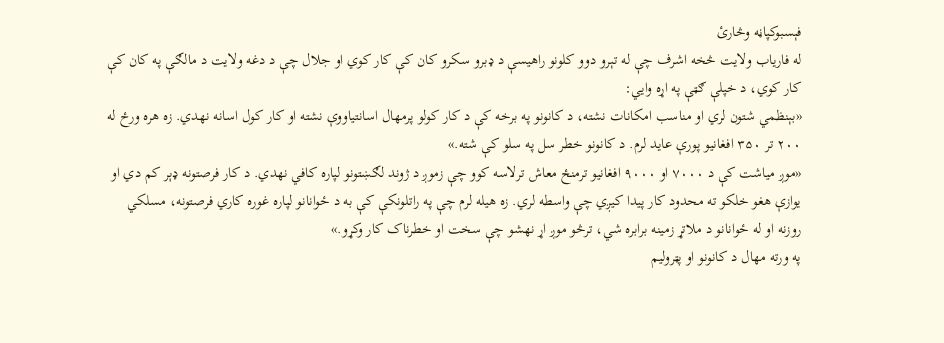فېسبوکپاڼه وڅارئ
له فاریاب ولایت څخه اشرف چې له تېرو دوو کلونو راهیسې د ډبرو سکرو کان کې کار کوي او جلال چې د دغه ولایت د مالګې په کان کې کار کوي، د خپلې ګټې په اړه وايي:
«بېنظمي شتون لري او مناسب امکانات نشته، د کانونو په برخه کې د کار کولو پرمهال اسانتیاووې نشته او کار کول اسانه نهدي. زه هره ورځ له ۲۰۰ تر ۳۵۰ افغانیو پورې عاید لرم. د کانونو خطر سل په سلو کې شته.»
«موږ میاشت کې د ۷۰۰۰ او ۹۰۰۰ افغانیو ترمنځ معاش ترلاسه کوو چې زموږ د ژوند لګښتونو لپاره کافي نهدي. د کار فرصتونه ډېر کم دي او یوازې هغو خلکو ته محدود کار پیدا کیږي چې واسطه لري. زه هیله لرم چې په راتلونکې کې به د ځوانانو لپاره غوره کاري فرصتونه، مسلکي روزنه او له ځوانانو د ملاتړ زمینه برابره شي، ترڅو موږ اړ نهشو چې سخت او خطرناک کار وکړو.»
په ورته مهال د کانونو او پټرولیم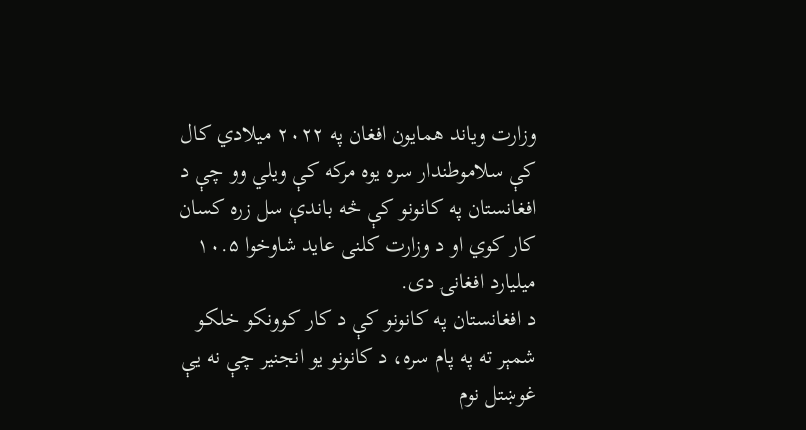وزارت ویاند همایون افغان په ۲۰۲۲ میلادي کال کې سلاموطندار سره یوه مرکه کې ویلي وو چې د افغانستان په کانونو کې څه باندې سل زره کسان کار کوي او د وزارت کلنی عاید شاوخوا ۱۰.۵ میلیارد افغانۍ دی.
د افغانستان په کانونو کې د کار کوونکو خلکو شمېر ته په پام سره، د کانونو یو انجنیر چې نه یې غوښتل نوم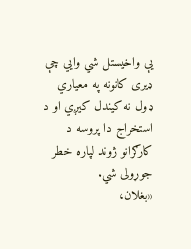یې واخیستل شي وايي چې ډیری کانونه په معیاري ډول نه کیندل کیږي او د استخراج دا پروسه د کارګرانو ژوند لپاره خطر جوړولی شي.
«بغلان،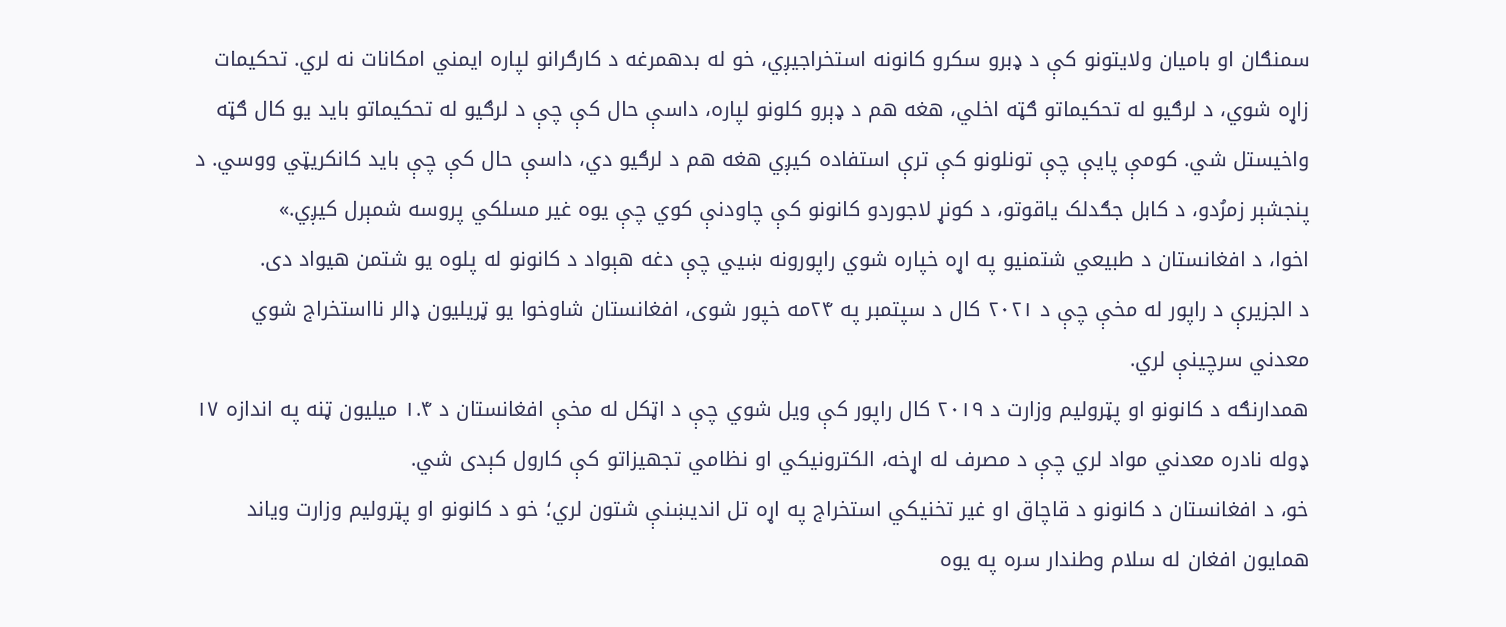سمنګان او بامیان ولایتونو کې د ډبرو سکرو کانونه استخراجیږي، خو له بدهمرغه د کارګرانو لپاره ایمني امکانات نه لري. تحکیمات زاړه شوي، د لرګیو له تحکیماتو ګټه اخلي، هغه هم د ډېرو کلونو لپاره، داسې حال کې چې د لرګیو له تحکیماتو باید یو کال ګټه واخیستل شي. کومې پایې چې تونلونو کې ترې استفاده کیږي هغه هم د لرګیو دي، داسې حال کې چې باید کانکریټي ووسي. د پنجشېر زمرُدو، د کابل جګدلک یاقوتو، د کونړ لاجوردو کانونو کې چاودنې کوي چې یوه غیر مسلکي پروسه شمېرل کیږي.»
اخوا، د افغانستان د طبیعي شتمنیو په اړه خپاره شوي راپورونه ښيي چې دغه هېواد د کانونو له پلوه یو شتمن هیواد دی.
د الجزیرې د راپور له مخې چې د ۲۰۲۱ کال د سپتمبر په ۲۴مه خپور شوی، افغانستان شاوخوا یو ټریلیون ډالر نااستخراج شوي معدني سرچینې لري.
همدارنګه د کانونو او پټرولیم وزارت د ۲۰۱۹ کال راپور کې ویل شوي چې د اټکل له مخې افغانستان د ۱.۴ میلیون ټنه په اندازه ۱۷ ډوله نادره معدني مواد لري چې د مصرف له اړخه، الکترونیکي او نظامي تجهیزاتو کې کارول کېدی شي.
خو، د افغانستان د کانونو د قاچاق او غیر تخنیکي استخراج په اړه تل اندیښنې شتون لري؛ خو د کانونو او پټرولیم وزارت ویاند همایون افغان له سلام وطندار سره په یوه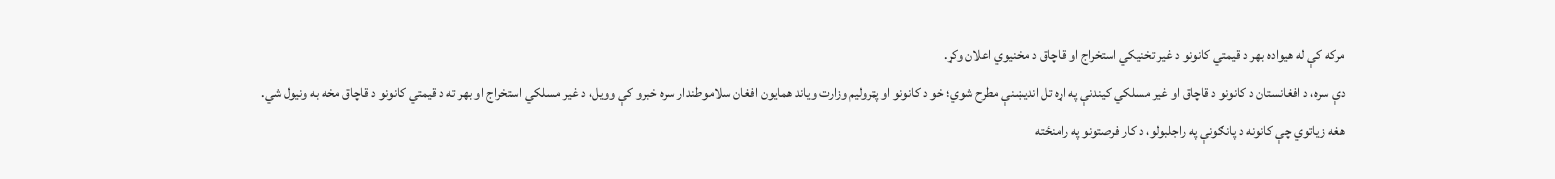مرکه کې له هیواده بهر د قیمتي کانونو د غیر تخنیکي استخراج او قاچاق د مخنیوي اعلان وکړ.
دې سره، د افغانستان د کانونو د قاچاق او غیر مسلکي کیندنې په اړه تل اندیښنې مطرح شوي؛ خو د کانونو او پټرولیم وزارت ویاند همایون افغان سلاموطندار سره خبرو کې وویل، د غیر مسلکي استخراج او بهر ته د قیمتي کانونو د قاچاق مخه به ونیول شي.
هغه زیاتوي چې کانونه د پانګونې په راجلبولو، د کار فرصتونو په رامنځته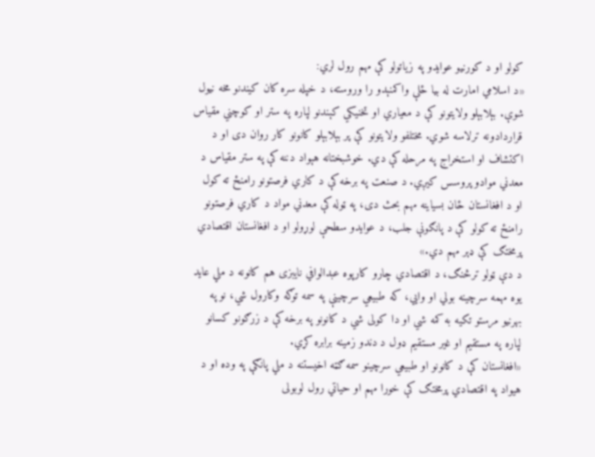کولو او د کورنیو عوایدو په زیاتولو کې مهم رول لري:
«د اسلامي امارت له بیا ځلې واکمنېدو را وروسته، د خپله سره کان کیندنو مخه نیول شوې. بېلابېلو ولایتونو کې د معیاري او تخنیکي کېندنو لپاره په ستر او کوچني مقیاس قراردادونه ترلاسه شوي. مختلفو ولایتونو کې پر بېلابېلو کانونو کار روان دی او د اکتشاف او استخراج په مرحله کې دي. خوشبختانه هېواد دننه کې په ستر مقیاس د معدني موادو پروسس کیږي. د صنعت په برخه کې د کاري فرصتونو رامنځ ته کول او د افغانستان ځان بسیاینه مهم بحث دی، په ټوله کې معدني مواد د کاري فرصتونو رامنځ ته کولو کې د پانګونې جلب، د عوایدو سطحې لوړولو او د افغانستان اقتصادي پرمختګ کې ډېر مهم دي.»
د دې ټولو ترڅنګ، د اقتصادي چارو کارپوه عبدالوافي نایبزی هم کانونه د ملي عاید یوه مهمه سرچینه بولي او وايي، که طبیعي سرچینې په سمه توګه وکارول شي، نو په بهرنیو مرستو تکیه به کمه شي او دا کولی شي د کانونو په برخه کې د زرګونو کسانو لپاره په مستقیم او غیر مستقیم ډول د دندو زمینه برابره کړي.
«افغانستان کې د کانونو او طبیعي سرچینو سمه ګټه اخیستنه د ملي پانګې په وده او د هیواد په اقتصادي پرمختګ کې خورا مهم او حیاتي رول لوبولی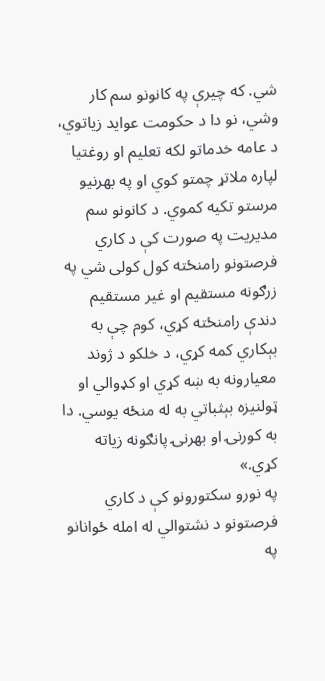شي. که چیرې په کانونو سم کار وشي، نو دا د حکومت عواید زیاتوي، د عامه خدماتو لکه تعلیم او روغتیا لپاره ملاتړ چمتو کوي او په بهرنیو مرستو تکیه کموي. د کانونو سم مدیریت په صورت کې د کاري فرصتونو رامنځته کول کولی شي په زرګونه مستقیم او غیر مستقیم دندې رامنځته کړي، کوم چې به بېکاري کمه کړي، د خلکو د ژوند معیارونه به ښه کړي او کډوالي او ټولنیزه بېثباتي به له منځه یوسي. دا به کورنۍ او بهرنۍ پانګونه زیاته کړي.»
په نورو سکتورونو کې د کاري فرصتونو د نشتوالي له امله ځوانانو په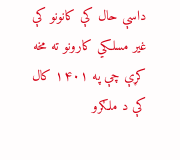داسې حال کې کانونو کې غیر مسلکي کارونو ته مخه کړې چې په ۱۴۰۱ کال کې د ملګرو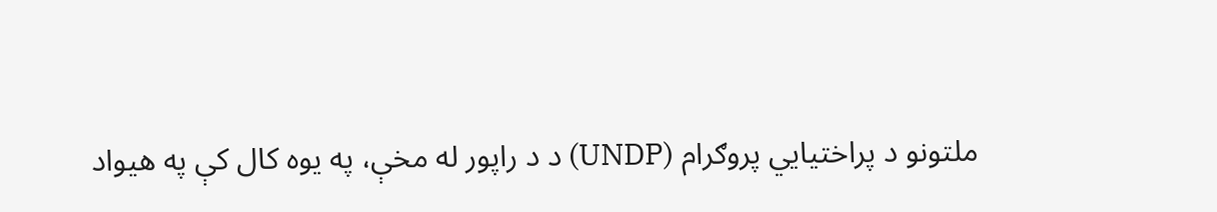ملتونو د پراختیایي پروګرام (UNDP) د د راپور له مخې، په یوه کال کې په هیواد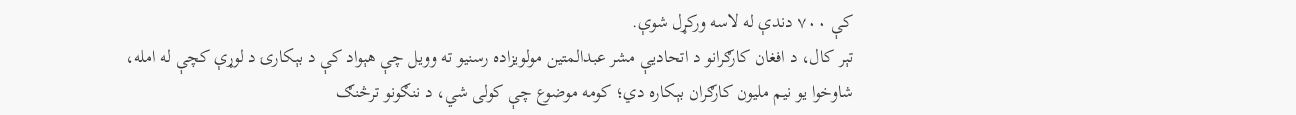کې ۷۰۰ دندې له لاسه ورکړل شوې.
تېر کال، د افغان کارګرانو د اتحادیې مشر عبدالمتین مولويزاده رسنیو ته وویل چې هېواد کې د بېکارۍ د لوړې کچې له امله، شاوخوا یو نیم ملیون کارګران بېکاره دي؛ کومه موضوع چې کولی شي، د ننګونو ترڅنګ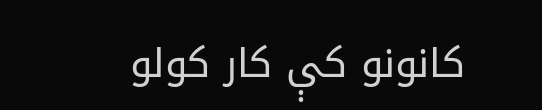کانونو کې کار کولو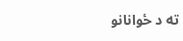ته د ځوانانو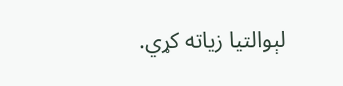لېوالتیا زیاته کړي.